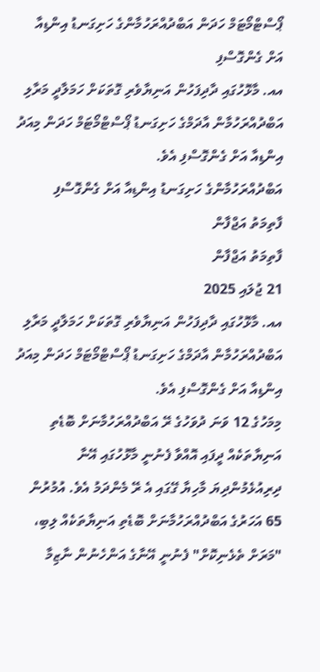ޕޯސްޓްމޯޓަމް ހަދަން އަބްދުއްރަހުމާންގެ ހަށިގަނޑު އިންޑިއާ އަށް ގެންގޮސްފި
އއ. މާޅޮހުގައި ދާދިފަހުން އަނިޔާވެރި ގޮތަކަށް ހަމަލާދީ މަރާލި އަބްދުއްރަހުމާން އާދަމްގެ ހަށިގަނޑު ޕޯސްޓްމޯޓަމް ހަދަން މިއަދު އިންޑިއާ އަށް ގެންގޮސްފި އެވެ.
އަބްދުއްރަހުމާންގެ ހަށިގަނޑު އިންޑިއާ އަށް ގެންގޮސްފި
ފާތިމަތު އަޖްފާން
ފާތިމަތު އަޖްފާން
21 ޖުލައި 2025
އއ. މާޅޮހުގައި ދާދިފަހުން އަނިޔާވެރި ގޮތަކަށް ހަމަލާދީ މަރާލި އަބްދުއްރަހުމާން އާދަމްގެ ހަށިގަނޑު ޕޯސްޓްމޯޓަމް ހަދަން މިއަދު އިންޑިއާ އަށް ގެންގޮސްފި އެވެ.
މިމަހުގެ 12 ވަނަ ދުވަހުގެ ރޭ އަބްދުއްރަހުމާނަށް ބޮޑެތި އަނިޔާތަކެއް ދީފައި އޮއްވާ ފެނުނީ މާޅޮހުގައި އޭނާ ދިރިއުޅެމުންދިޔަ މާހިޔާ ގޭގައި އެ ރޭ މެންދަމު އެވެ. އުމުރުން 65 އަހަރުގެ އަބްދުއްރަހުމާނަށް ބޮޑެތި އަނިޔާތަކެއް ލިބި، "މަރަށް ތެޅެނިކޮށް" ފެނުނީ އޭނާގެ އަންހެނުން ނާޒިމާ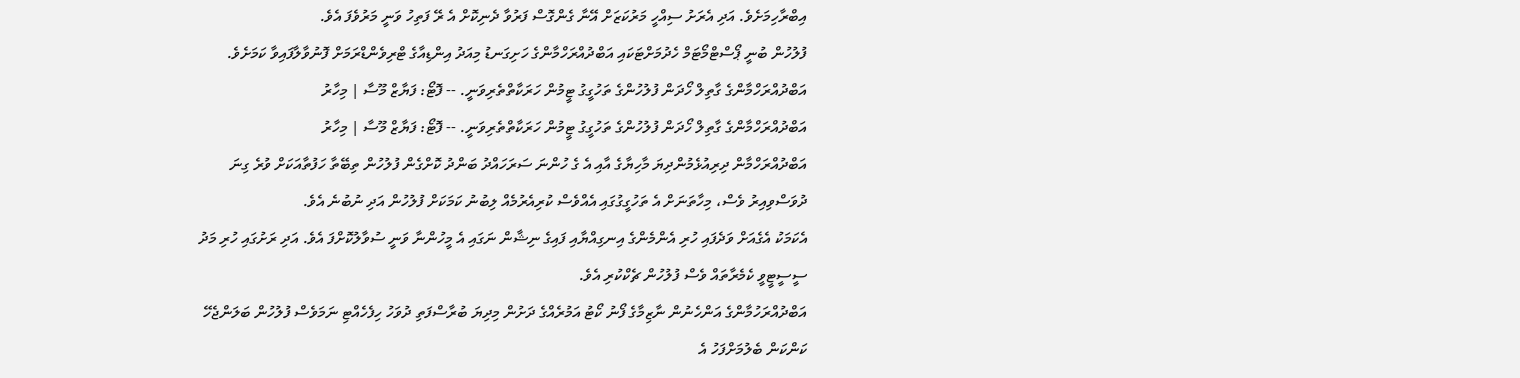އިބްރާހިމަށެވެ. އަދި އެރަށު ސިއްހީ މަރުކަޒަށް އޭނާ ގެންގޮސް ފަރުވާ ދެނިކޮށް އެ ރޭ ފަތިހު ވަނީ މަރުވެފަ އެވެ.
ފުލުހުން ބުނީ ޕޯސްޓްމޯޓަމް ހެދުމަށްޓަކައި އަބްދުއްރަހްމާންގެ ހަށިގަނޑު މިއަދު އިންޑިއާގެ ޓްރިވެންޑްރަމަށް ފޮނުވާލާފައިވާ ކަމަށެވެ.
އަބްދުއްރަހްމާންގެ ގާތިލް ހޯދަން ފުލުހުންގެ ތަހުގީގު ޓީމުން ހަރަކާތްތެރިވަނީ. -- ފޮޓޯ: ފަޔާޒް މޫސާ | މިހާރު
އަބްދުއްރަހްމާންގެ ގާތިލް ހޯދަން ފުލުހުންގެ ތަހުގީގު ޓީމުން ހަރަކާތްތެރިވަނީ. -- ފޮޓޯ: ފަޔާޒް މޫސާ | މިހާރު
އަބްދުއްރަހްމާން ދިރިއުޅެމުންދިޔަ މާހިޔާގެ އާއި އެ ގެ ހުންނަ ސަރަހައްދު ބަންދު ކޮށްގެން ފުލުހުން ތިބޭތާ ހަފުތާއަކަށް ވުރެ ގިނަ ދުވަސްވިއިރު ވެސް، މިހާތަނަށް އެ ތަހުގީގުގައި އެއްވެސް ކުރިއެރުމެއް ލިބުނު ކަމަކަށް ފުލުހުން އަދި ނުބުނެ އެވެ.
އެކަމަކު އެގެއަށް ވަދެފައި ހުރި އެންމެންގެ އިނގިއްޔާއި ފައިގެ ނިޝާން ނަގައި އެ މީހުންނާ ވަނީ ސުވާލުކޮށްފަ އެވެ. އަދި ރަށުގައި ހުރި މަދު ސީސީޓީވީ ކެމެރާތައް ވެސް ފުލުހުން ޗެކްކުރި އެވެ.
އަބްދުއްރަހުމާންގެ އަންހެނުން ނާޒިމާގެ ފޯނު ކޯޓު އަމުރެއްގެ ދަށުން މިދިޔަ ބުރާސްފަތި ދުވަހު ހިފެހެއްޓި ނަމަވެސް ފުލުހުން ބަލަންޖެހޭ ކަންކަން ބެލުމަށްފަހު އެ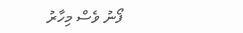ފޯނު ވެސް މިހާރު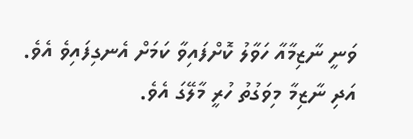ވަނީ ނާޒިމާއާ ހަވާލު ކޮށްފައިވާ ކަމަށް އެނގިފައިވެ އެވެ. އަދި ނާޒިމާ މިވަގުތު ހުރީ މާލޭގަ އެވެ.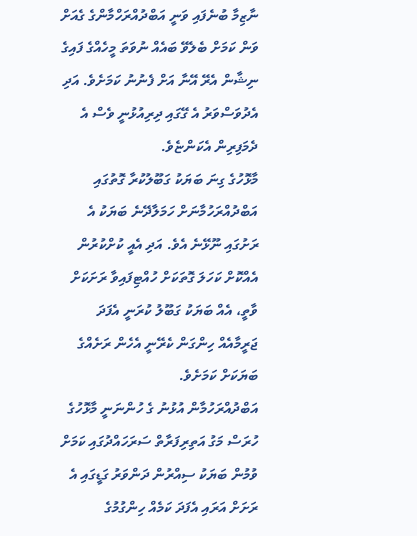ނާޒިމާ ބުނެފައި ވަނީ އަބްދުއްރަހްމާންގެ ގެއަށް ވަން ކަމަށް ބެލެވޭ ބައެއް ނުވަތަ މީހެއްގެ ފައިގެ ނިޝާން އެރޭ އޭނާ އަށް ފެނުނު ކަމަށެވެ. އަދި އެދުވަސްވަރު އެ ގޭގައި ދިރިއުޅުނީ ވެސް އެ ދެމަފިރިން އެކަންޏެވެ.
މާޅޮހުގެ ގިނަ ބަޔަކު ގަބޫލުކުރާ ގޮތުގައި އަބްދުއްރަހުމާނަށް ހަމަލާދޭނެ ބަޔަކު އެ ރަށުގައި ނޫޅޭނެ އެވެ. އަދި އެއީ ކުށްކުރުން އެއްކޮށް ކަހަލަ ގޮތަކަށް ހުއްޓިފައިވާ ރަށަކަށް ވާތީ، އެއް ބަޔަކު ގަބޫލު ކުރަނީ އެފަދަ ޖަރީމާއެއް ހިންގަން ކެރޭނީ އެހެން ރަށެއްގެ ބަޔަކަށް ކަމަށެވެ.
އަބްދުއްރަހުމާން އުޅުނު ގެ ހުންނަނީ މާޅޮހުގެ ހުރަސް މަގު އަތިރިފަރާތް ސަރަހައްދުގައި ކަމަށް ވުމުން ބަޔަކު ސިއްރުން ދަންވަރު ގަޑީގައި އެ ރަށަށް އަރައި އެފަދަ ކަމެއް ހިންގުމުގެ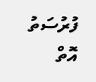ފުރުސަތު އޮތް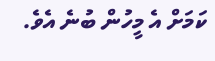ކަމަށް އެ މީހުން ބުނެ އެވެ.